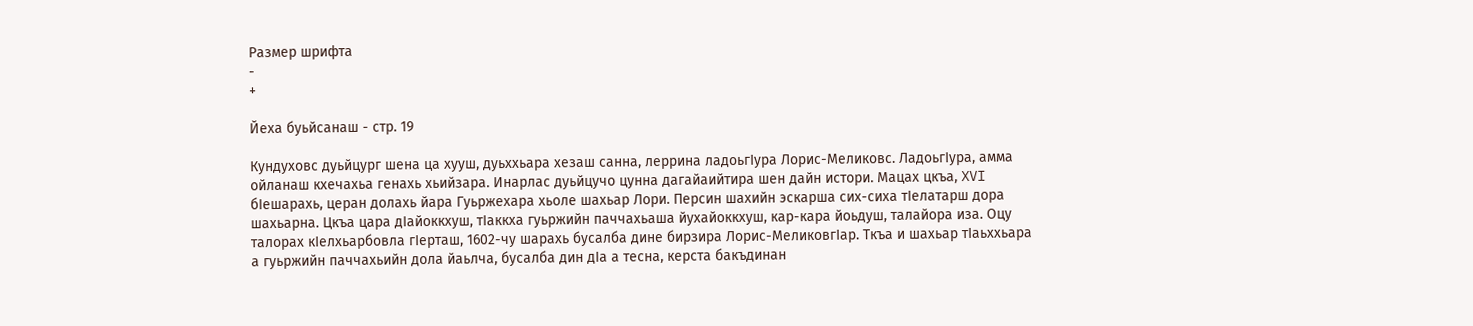Размер шрифта
-
+

Йеха буьйсанаш - стр. 19

Кундуховс дуьйцург шена ца хууш, дуьххьара хезаш санна, леррина ладоьгIура Лорис-Меликовс. ЛадоьгIура, амма ойланаш кхечахьа генахь хьийзара. Инарлас дуьйцучо цунна дагайаийтира шен дайн истори. Мацах цкъа, XVI бIешарахь, церан долахь йара Гуьржехара хьоле шахьар Лори. Персин шахийн эскарша сих-сиха тIелатарш дора шахьарна. Цкъа цара дIайоккхуш, тIаккха гуьржийн паччахьаша йухайоккхуш, кар-кара йоьдуш, талайора иза. Оцу талорах кIелхьарбовла гIерташ, 1602-чу шарахь бусалба дине бирзира Лорис-МеликовгIар. Ткъа и шахьар тIаьххьара а гуьржийн паччахьийн дола йаьлча, бусалба дин дIа а тесна, керста бакъдинан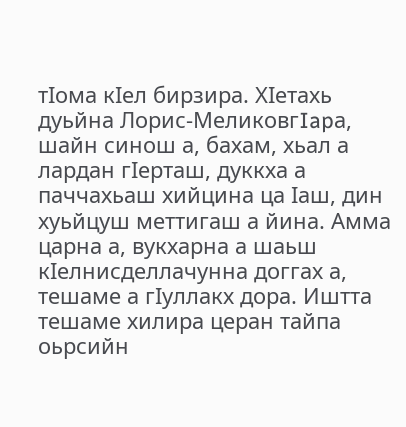тIома кIел бирзира. ХIетахь дуьйна Лориc-МеликовгIapа, шайн синош а, бахам, хьал а лардан гIерташ, дуккха а паччахьаш хийцина ца Iаш, дин хуьйцуш меттигаш а йина. Амма царна а, вукхарна а шаьш кIелнисделлачунна доггах а, тешаме а гIуллакх дора. Иштта тешаме хилира церан тайпа оьрсийн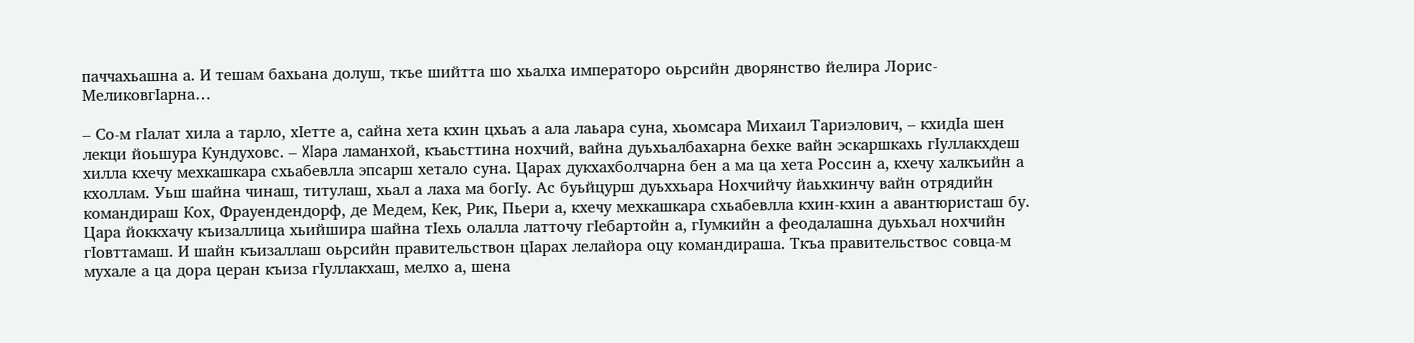паччахьашна а. И тешам бахьана долуш, ткъе шийтта шо хьалха императоро оьрсийн дворянство йелира Лорис-МеликовгIарна…

– Со-м гIалат хила а тарло, хIетте а, сайна хета кхин цхьаъ а ала лаьара суна, хьомсара Михаил Тариэлович, – кхидIа шен лекци йоьшура Кундуховс. – XIapa ламанхой, къаьсттина нохчий, вайна дуьхьалбахарна бехке вайн эскаршкахь гIуллакхдеш хилла кхечу мехкашкара схьабевлла эпсарш хетало суна. Царах дукхахболчарна бен а ма ца хета Россин а, кхечу халкъийн а кхоллам. Уьш шайна чинаш, титулаш, хьал а лаха ма богIу. Ас буьйцурш дуьххьара Нохчийчу йаьхкинчу вайн отрядийн командираш Кох, Фрауендендорф, де Медем, Кек, Рик, Пьери а, кхечу мехкашкара схьабевлла кхин-кхин а авантюристаш бу. Цара йоккхачу къизаллица хьийшира шайна тIехь олалла латточу гIебартойн а, гIумкийн а феодалашна дуьхьал нохчийн гIовттамаш. И шайн къизаллаш оьрсийн правительствон цIарах лелайора оцу командираша. Ткъа правительствос совца-м мухале а ца дора церан къиза гIуллакхаш, мелхо а, шена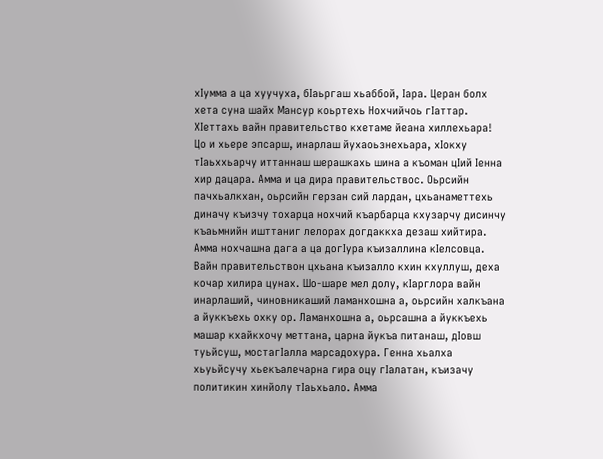хIумма а ца хуучуха, бIаьргаш хьаббой, Iара. Церан болх хета суна шайх Мансур коьртехь Нохчийчоь гIаттар. ХIеттахь вайн правительство кхетаме йеана хиллехьара! Цо и хьере эпсарш, инарлаш йухаоьзнехьара, хIокху тIаьххьарчу иттаннаш шерашкахь шина а къоман цIий Iенна хир дацара. Амма и ца дира правительствос. Оьрсийн пачхьалкхан, оьрсийн герзан сий лардан, цхьанаметтехь диначу къизчу тохарца нохчий къарбарца кхузарчу дисинчу къаьмнийн ишттаниг лелорах догдаккха дезаш хийтира. Амма нохчашна дага а ца догIура къизаллина кIелсовца. Вайн правительствон цхьана къизалло кхин кхуллуш, деха кочар хилира цунах. Шо-шаре мел долу, кIарглора вайн инарлаший, чиновникаший ламанхошна а, оьрсийн халкъана а йуккъехь охку ор. Ламанхошна а, оьрсашна а йуккъехь машар кхайкхочу меттана, царна йукъа питанаш, дIовш туьйсуш, мостагIалла марсадохура. Генна хьалха хьуьйсучу хьекъалечарна гира оцу гIалатан, къизачу политикин хинйолу тIаьхьало. Амма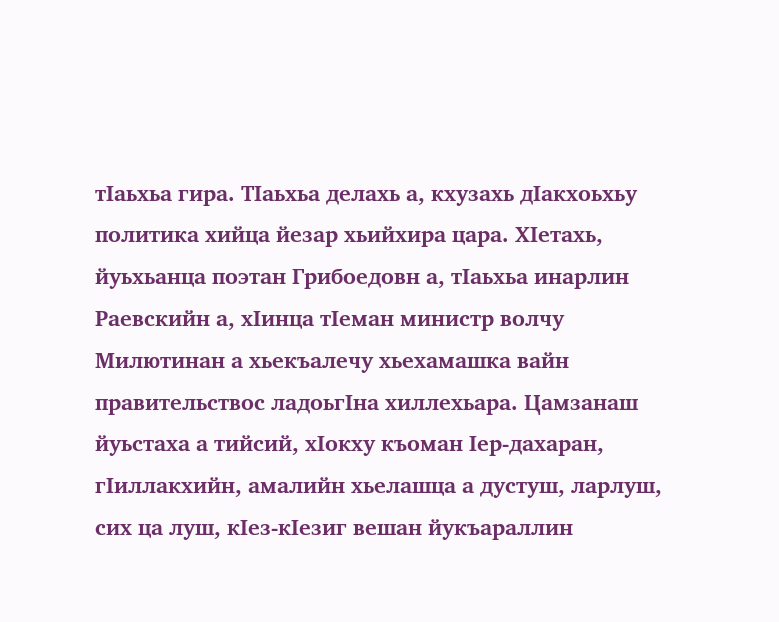тIаьхьа гира. ТIаьхьа делахь а, кхузахь дIакхоьхьу политика хийца йезар хьийхира цара. ХIетахь, йуьхьанца поэтан Грибоедовн а, тIаьхьа инарлин Раевскийн а, хIинца тIеман министр волчу Милютинан а хьекъалечу хьехамашка вайн правительствос ладоьгIна хиллехьара. Цамзанаш йуьстаха а тийсий, хIокху къоман Iер-дахаран, гIиллакхийн, амалийн хьелашца а дустуш, ларлуш, сих ца луш, кIез-кIезиг вешан йукъараллин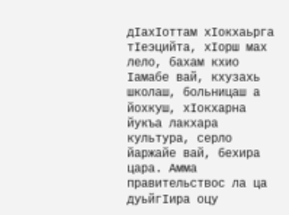дIахIоттам хIокхаьрга тIеэцийта, хIорш мах лело, бахам кхио Iамабе вай, кхузахь школаш, больницаш а йохкуш, хIокхарна йукъа лакхара культура, серло йаржайе вай, бехира цара. Амма правительствос ла ца дуьйгIира оцу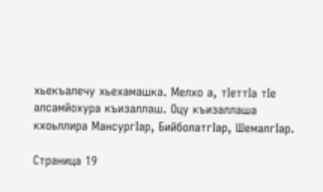хьекъалечу хьехамашка. Мелхо а, тIеттIа тIе алсамйохура къизаллаш. Оцу къизаллаша кхоьллира МансургIар, БийболатгIар, ШемалгIар.

Страница 19